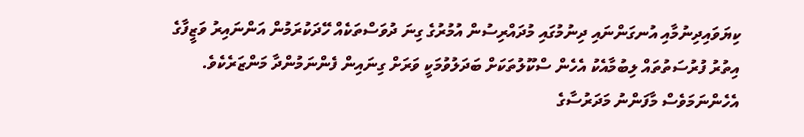ކިޔަވައިދިނުމާއި އުނގަންނައި ދިނުމުގައި މުދައްރިސުން އުމުރުގެ ގިނަ ދުވަސްތަކެއް ހޭދަކުރަމުން އަންނައިރު ވަޒީފާގެ އިތުރު ފުރުސަތުތައް ލިބުމާއެކު އެހެން ސްކޫލުތަކަށް ބަދަލުވުމަކީ ވަރަށް ގިނައިން ފެންނަމުންދާ މަންޒަރެކެވެ. އެހެންނަމަވެސް މާފަންނު މަދަރުސާގެ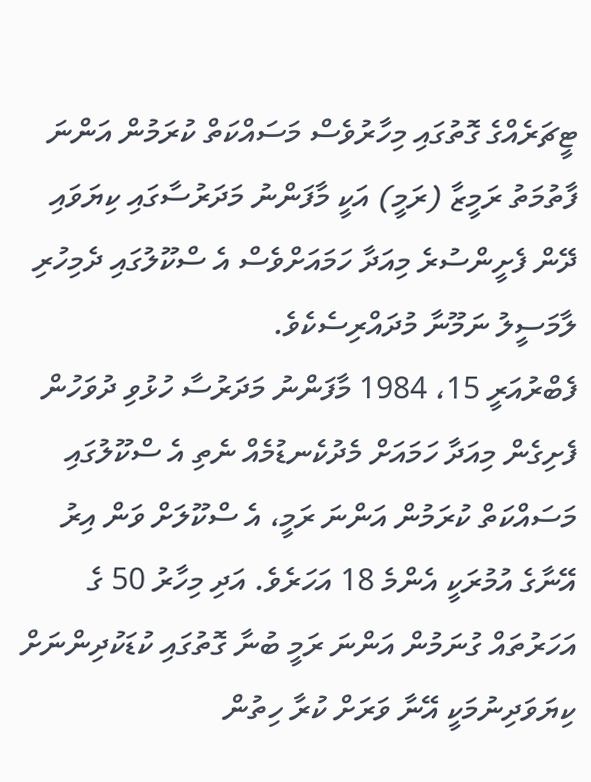ޓީޗަރެއްގެ ގޮތުގައި މިހާރުވެސް މަސައްކަތް ކުރަމުން އަންނަ ފާތުމަތު ރަމީޒާ (ރަމީ) އަކީ މާފަންނު މަދަރުސާގައި ކިޔަވައި ދޭން ފެށީންސުރެ މިއަދާ ހަމައަށްވެސް އެ ސްކޫލުގައި ދެމިހުރި ލާމަސީލު ނަމޫނާ މުދައްރިސެކެވެ.
ފެބްރުއަރީ 15، 1984 މާފަންނު މަދަރުސާ ހުޅުވި ދުވަހުން ފެށިގެން މިއަދާ ހަމައަށް މެދުކެނޑުމެއް ނެތި އެ ސްކޫލުގައި މަސައްކަތް ކުރަމުން އަންނަ ރަމީ، އެ ސްކޫލަށް ވަން އިރު އޭނާގެ އުމުރަކީ އެންމެ 18 އަހަރެވެ. އަދި މިހާރު 50 ގެ އަހަރުތައް ގުނަމުން އަންނަ ރަމީ ބުނާ ގޮތުގައި ކުޑަކުދިންނަށް ކިޔަވަދިނުމަކީ އޭނާ ވަރަށް ކުރާ ހިތުން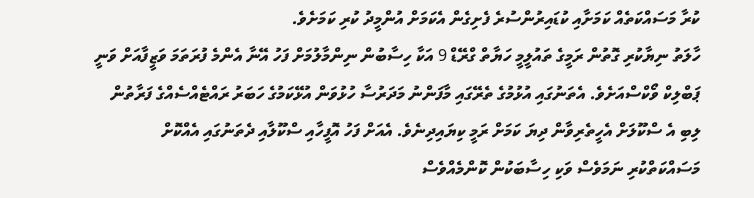ކުރާ މަސައްކަތެއް ކަމަށާއި ކުޑައިރުންސުރެ ފެށިގެން އެކަމަށް އުންމީދު ކުރި ކަމަށެވެ.
ހާލަތު ނިޔާކުރި ގޮތުން ރަމީގެ ތައުލީމީ ހަޔާތް ގްރޭޑް 9 އަކާ ހިސާބުން ނިންމާލުމަށް ފަހު އޭނާ އެންމެ ފުރަތަމަ ވަޒީފާއަށް ވަނީ ޕަބްލިކް ވޯކްސްއަށެވެ. އެތަނުގައި އުޅުމުގެ ތެރޭގައި މާފަންނު މަދަރުސާ ހުޅުވަން އުޅޭކަމުގެ ހަބަރު ރައްޓެއްސެއްގެ ފަރާތުން ލިބި އެ ސްކޫލަށް އެހީތެރިވާން ދިޔަ ކަމަށް ރަމީ ކިޔައިދިނެވެ. އެއަށް ފަހު އޮފީހާއި ސްކޫލާއި ދެތަނުގައި އެއްކޮށް މަސައްކަތްކުރި ނަމަވެސް ވަކި ހިސާބަކުން ކޮންމެއްވެސް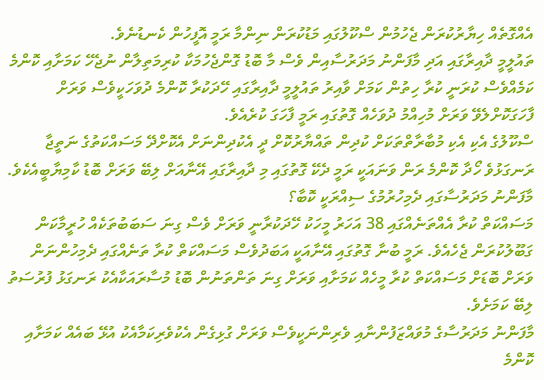އެއްގޮތެއް ހިޔާރުކުރަން ޖެހުމުން ސްކޫލުގައި މަޑުކުރަން ނިންމާ ރަމީ އޮފީހުން ކެނޑުނެވެ.
ތައުލީމީ ދާއިރާގައި އަދި މާފަންނު މަދަރުސާއިން ވެސް މާ ބޮޑު ގޮންޖެހުމަކާ ކުރިމަތިލާން ނުޖެހޭ ކަމަށާއި ކޮންމެ ކަމެއްވެސް ކުރަނީ ކުރާ ހިތުން ކަމަށް ވާއިރު ތައުލީމީ ދާއިރާގައި ހޭދަކުރާ ކޮންމެ ދުވަހަކީވެސް ވަރަށް ފާހަގަކޮށްލެވޭ ވަރަށް މުހިއްމު ދުވަހެއް ގޮތުގައި ރަމީ ފާހަގަ ކުރެއެވެ.
ސްކޫލުގެ އެކި އެކި މުބާރާތްތަކަށް ކުދިން ތައްޔާރުކޮށް ދީ އެކުދިންނަށް އެކޮށްދޭ މަސައްކަތުގެ ނަތީޖާ ރަނގަޅުވެ ހޯދާ ކޮންމެ ރަން ވަނައަކީ ރަމީ ދެކޭ ގޮތުގައި މި ދާއިރާގައި އޭނާއަށް ލިބޭ ވަރަށް ބޮޑު ކާމިޔާބީއެކެވެ.
މާފަންނު މަދަރުސާގައި ދެމިހުރުމުގެ ސިއްރަކީ ކޮބާ؟
މަސައްކަތް ކުރާ އެއްތަނެއްގައި 38 އަހަރު މީހަކު ހޭދަކުރާނީ ވަރަށް ވެސް ގިނަ ސަބަބުތަކެއް ހުރީމާކަން ގަބޫލުކުރަން ޖެހެއެވެ. ރަމީ ބުނާ ގޮތުގައި އޭނާއަކީ އަބަދުވެސް މަސައްކަތް ކުރާ ތަނެއްގައި ދެމިހުންނަން ވަރަށް ބޮޑަށް މަސައްކަތް ކުރާ މީހެއް ކަމަށާއި ވަރަށް ގިނަ ތަންތަނުން ބޮޑު މުސާރައަކާއެކު ރަނގަޅު ފުރުސަތު ލިބޭ ކަމަށެވެ.
މާފަންނު މަދަރުސާގެ މުވައްޒަފުންނާއި ވެރިންނަކީވެސް ވަރަށް ގުޅިގެން އެކުވެރިކަމާއެކު އުޅޭ ބައެއް ކަމަށާއި ކޮންމެ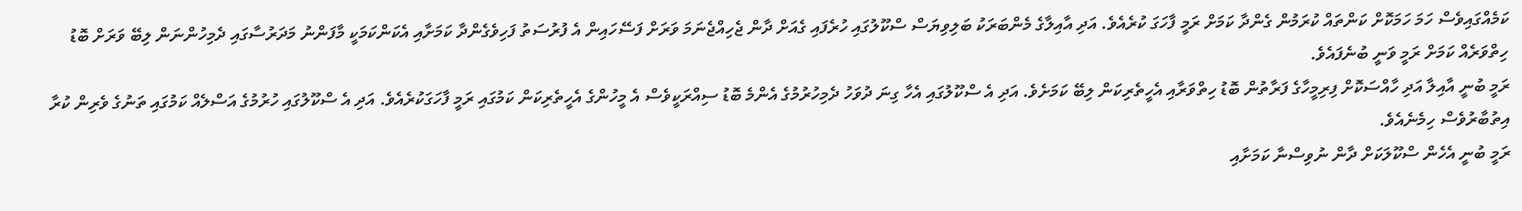ކަމެއްގައިވެސް ހަމަ ހަމަކޮށް ކަންތައް ކުރަމުން ގެންދާ ކަމަށް ރަމީ ފާހަގަ ކުރެއެވެ. އަދި އާއިލާގެ މެންބަރަކު ބަލިވިޔަސް ސްކޫލުގައި ހުރެފައި ގެއަށް ދާން ޖެހިއްޖެނަމަ ވަރަށް ފަސޭހައިން އެ ފުރުސަތު ފަހިވެގެންދާ ކަމަށާއި އެކަންކަމަކީ މާފަންނު މަދަރުސާގައި ދެމިހުންނަން ލިބޭ ވަރަށް ބޮޑު ހިތްވަރެއް ކަމަށް ރަމީ ވަނީ ބުނެފައެވެ.
ރަމީ ބުނީ އާއިލާ އަދި ހާއްސަކޮށް ފިރިމީހާގެ ފަރާތުން ބޮޑު ހިތްވަރާއި އެހީތެރިކަން ލިބޭ ކަމަށެވެ. އަދި އެ ސްކޫލުގައި އެހާ ގިނަ ދުވަހު ދެމިހުރުމުގެ އެންމެ ބޮޑު ސިއްރަކީވެސް އެ މީހުންގެ އެހީތެރިކަން ކަމުގައި ރަމީ ފާހަގަކުރެއެވެ. އަދި އެ ސްކޫލުގައި ހުރުމުގެ އަސްލެއް ކަމުގައި ތަނުގެ ވެރިން ކުރާ އިތުބާރުވެސް ހިމެނެއެވެ.
ރަމީ ބުނީ އެހެން ސްކޫލަކަށް ދާން ނުވިސްނާ ކަމަށާއި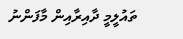ތައުލީމީ ދާއިރާއިން މާފަންނު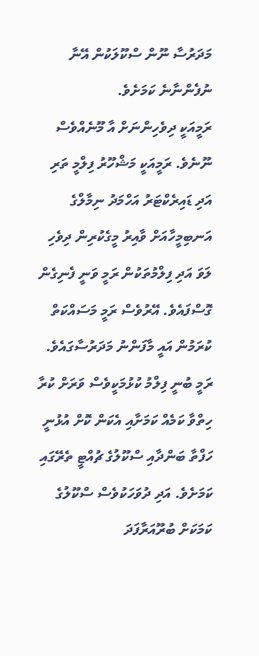މަދަރުސާ ނޫން ސްކޫލަކުން އޭނާ ނުފެންނާނެ ކަމަށެވެ.
ރަމީއަކީ ދިވެހިންނަށް އާ މޫނެއްވެސް ނޫނެވެ. ރަމީއަކީ މަޝްހޫރު ފިލްމީ ތަރި އަދި ޑައިރެކްޓަރު އަހްމަދު ނިމާލްގެ އަނބިމީހާއަށް ވާއިރު މީގެކުރިން ދިވެހި ލަވަ އަދި ފިލްމުތަކުން ރަމީ ވަނީ ފެނިގެން ގޮސްފައެވެ. އޭރުވެސް ރަމީ މަސައްކަތް ކުރަމުން އައީ މާފަންނު މަދަރުސާގައެވެ.
ރަމީ ބުނީ ފިލްމު ކުޅުމަކީވެސް ވަރަށް ކުރާ ހިތްވާ ކަމެއް ކަމަށާއި އެކަން ކޮށް އުޅުނީ ހަފްތާ ބަންދާއި ސްކޫލުގެ ޗުއްޓީ ތެރޭގައި ކަމަށެވެ. އަދި ދުވަހަކުވެސް ސްކޫލުގެ ކަމަކަށް ބުރޫއަރާފަދަ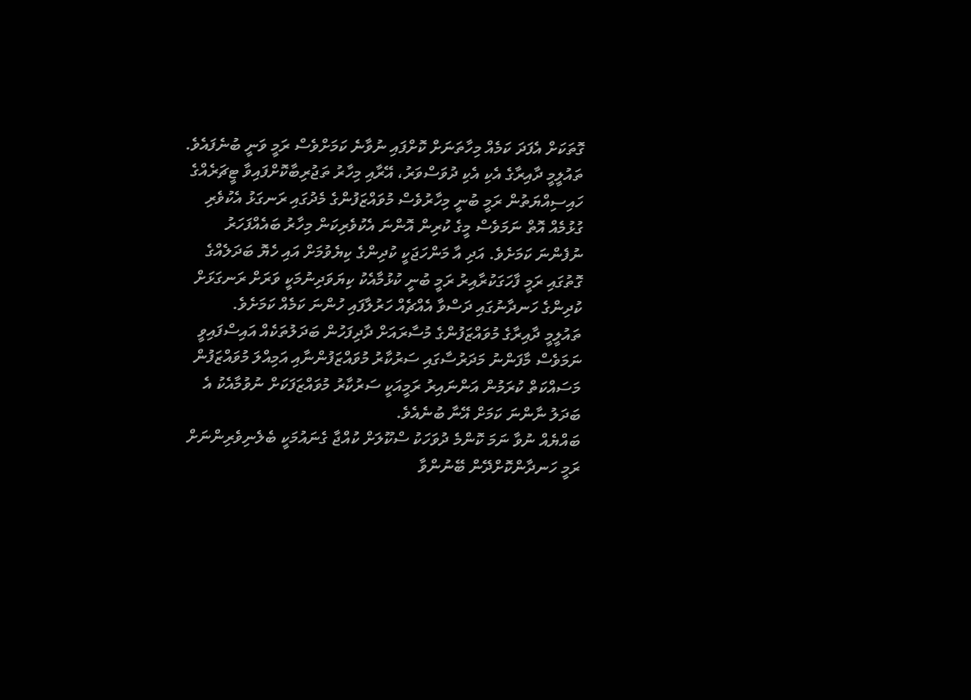ގޮތަކަށް އެފަދަ ކަމެއް މިހާތަނަށް ކޮށްފައި ނުވާނެ ކަމަށްވެސް ރަމީ ވަނީ ބުނެފައެވެ.
ތައުލީމީ ދާއިރާގެ އެކި އެކި ދުވަސްވަރު، އޭރާއި މިހާރު ތަޖުރިބާކޮށްފައިވާ ޓީޗަރެއްގެ ހައިސިއްޔަތުން ރަމީ ބުނީ މިހާރުވެސް މުވައްޒަފުންގެ މެދުގައި ރަނގަޅު އެކުވެރި ގުޅުމެއް އޮތް ނަމަވެސް މީގެ ކުރިން އޮންނަ އެކުވެރިކަން މިހާރު ބައެއްފަހަރު ނުފެންނަ ކަމަށެވެ. އަދި އާ މަންހަޖަކީ ކުދިންގެ ކިޔެވުމަށް އައި ހެޔޮ ބަދަލެއްގެ ގޮތުގައި ރަމީ ފާހަގަކުރާއިރު ރަމީ ބުނީ ކުޅުމާއެކު ކިޔަވަދިނުމަކީ ވަރަށް ރަނގަޅަށް ކުދިންގެ ހަނދާނުގައި ދަސްވާ އެއްޗެއް ހަރުލާފައި ހުންނަ ކަމެއް ކަމަށެވެ.
ތައުލީމީ ދާއިރާގެ މުވައްޒަފުންގެ މުސާރައަށް ދާދިފަހުން ބަދަލުތަކެއް އައިސްފައިވީ ނަމަވެސް މާފަންނު މަދަރުސާގައި ސަރުކާރު މުވައްޒަފުންނާއި އަމިއްލަ މުވައްޒަފުން މަސައްކަތް ކުރަމުން އަންނައިރު ރަމީއަކީ ސަރުކާރު މުވައްޒަފަކަށް ނުވުމާއެކު އެ ބަދަލު ނާންނަ ކަމަށް އޭނާ ބުނެއެވެ.
ބައްޔެއް ނުވާ ނަމަ ކޮންމެ ދުވަހަކު ސްކޫލަށް ކުއްޖާ ގެނައުމަކީ ބެލެނިވެރިންނަށް ރަމީ ހަނދާންކޮށްދޭން ބޭނުންވާ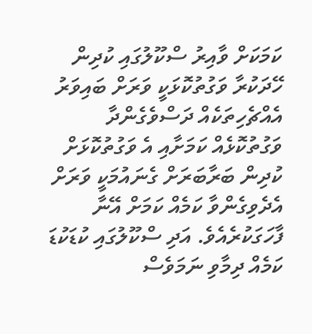ކަމަކަށް ވާއިރު ސްކޫލުގައި ކުދިން ހޭދަކުރާ ވަގުތުކޮޅަކީ ވަރަށް ބައިވަރު އެއްޗެހިތަކެއް ދަސްވެގެންދާ ވަގުތުކޮޅެއް ކަމަށާއި އެ ވަގުތުކޮޅަށް ކުދިން ބަރާބަރަށް ގެނައުމަކީ ވަރަށް އެދެވިގެންވާ ކަމެއް ކަމަށް އޭނާ ފާހަގަކުރެއެވެ. އަދި ސްކޫލުގައި ކުޑަކުޑަ ކަމެއް ދިމާވި ނަމަވެސް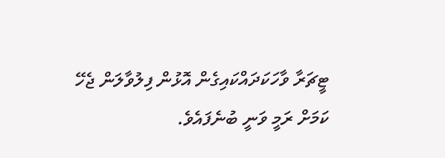ޓީޗަރާ ވާހަކަދައްކައިގެން އޮޅުން ފިލުވާލަން ޖެހޭ ކަމަށް ރަމީ ވަނީ ބުނެފައެވެ.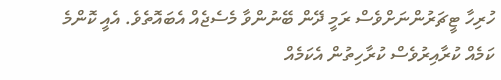ހުރިހާ ޓީޗަރުންނަށްވެސް ރަމީ ދޭން ބޭނުންވާ މެސެޖެއް އެބައޮތެވެ. އެއީ ކޮންމެ ކަމެއް ކުރާއިރުވެސް ކުރާހިތުން އެކަމެއް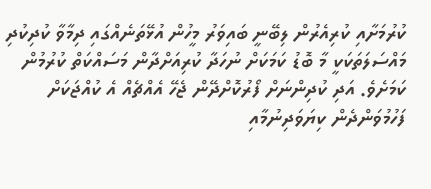ކުރުމަށާއި ކުރިއެރުން ލިބޭނީ ބައިވަރު މީހުން އުޅޭތަނެއްގައި ދިމާވާ ކުދިކުދި މައްސަލަތަކަކީ މާ ބޮޑު ކަމަކަށް ނުހަދާ ކުރިއަށްދާން މަސައްކަތް ކުރުމުން ކަމަށެވެ. އަދި ކުދިންނަށް ފޯރުކޮށްދޭން ޖެހޭ އެއްޗެއް އެ ކުއްޖަކަށް ފަހުމުވަންދެން ކިޔަވަދިނުމާއި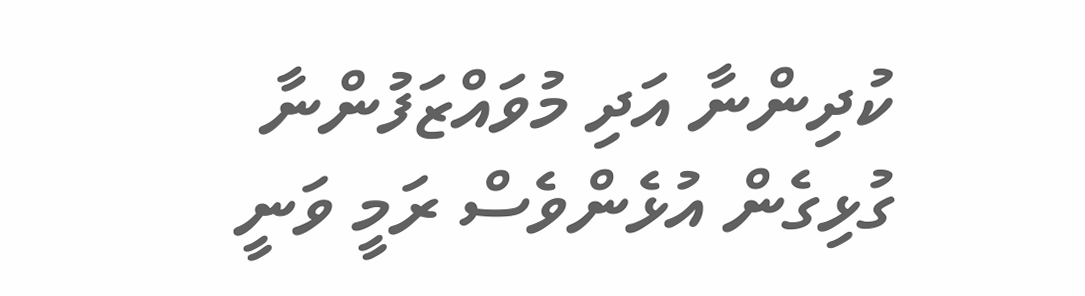ކުދިންނާ އަދި މުވައްޒަފުންނާ ގުޅިގެން އުޅެންވެސް ރަމީ ވަނީ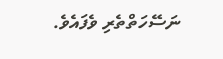ނަސޭހަތްތެރި ވެފައެވެ.